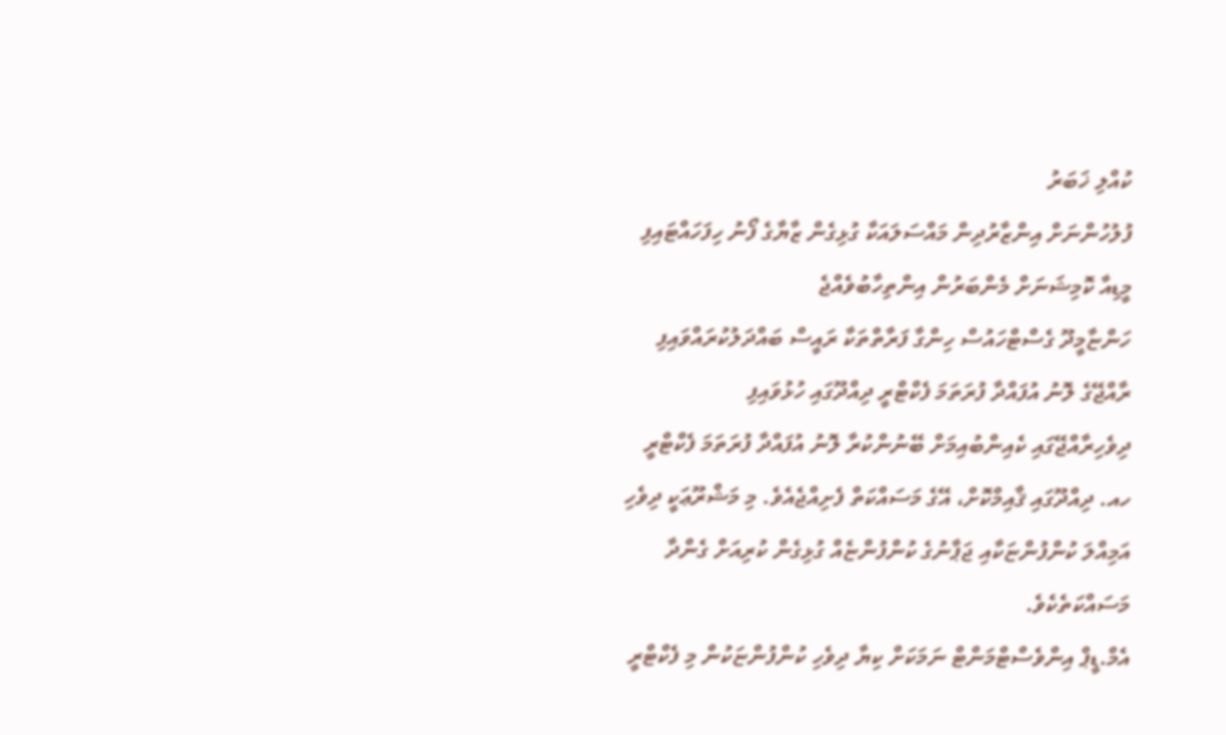ކުއްލި ޚަބަރު
ފުލުހުންނަށް އިންޒާރުދިން މައްސަލައަކާ ގުޅިގެން ޒާޔާގެ ފޯނު ހިފަހައްޓައިފި
މީޑިއާ ކޮމިޝަނަށް މެންބަރުން އިންތިހާބުވެއްޖެ
ހަންޏާމީދޫ ގެސްޓްހައުސް ހިންގާ ފަރާތްތަކާ ރައީސް ބައްދަލުކުރައްވައިފި
ރާއްޖޭގެ ލޮނު އުފައްދާ ފުރަތަމަ ފެކްޓްރީ ދިއްދޫގައި ހުޅުވައިފި
ދިވެހިރާއްޖޭގައި ކެއިންބުއިމަށް ބޭނުންކުރާ ލޮނު އުފައްދާ ފުރަތަމަ ފެކްޓްރީ ހއ. ދިއްދޫގައި ޤާއިމްކޮށް، އޭގެ މަސައްކަތް ފެށިއްޖެއެވެ. މި މަޝްރޫޢަކީ ދިވެހި އަމިއްލަ ކުންފުންޏަކާއި ޖަޕާނުގެ ކުންފުންޏެއް ގުޅިގެން ކުރިއަށް ގެންދާ މަސައްކަތެކެވެ.
އެމް.ޑީޕް އިންވެސްޓްމަންޓް ނަމަކަށް ކިޔާ ދިވެހި ކުންފުންޏަކުން މި ފެކްޓްރީ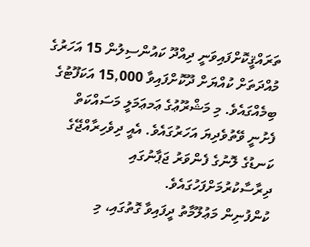ތަރައްޤީކޮށްފައިވަނީ ދިއްދޫ ކައުންސިލުން 15 އަހަރުގެ މުއްދަތަށް ކުއްޔަށް ދޫކޮށްފައިވާ 15,000 އަކަފޫޓުގެ ބިމެއްގައެވެ. މި މަޝްރޫޢުގެ ޢަމޢަމަލީ މަސައްކަތް ފެށުނީ ވޭތުވެދިޔަ އަހަރުގައެވެ. އެއީ ދިވެހިރާއްޖޭގެ ކަނޑުގެ ލޮނުގެ ފެންވަރު ޖަޕާނުގައި ދިރާސާކުރުމަށްފަހުގައެވެ.
ކުންފުނިން މަޢުލޫމާތު ދީފައިވާ ގޮތުގައި، މި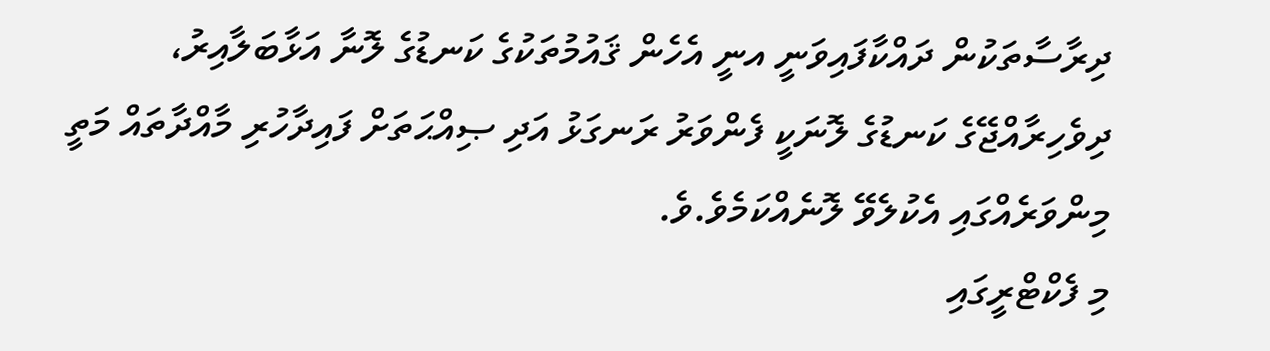ދިރާސާތަކުން ދައްކާފައިވަނީ އނީ އެހެން ޤައުމުތަކުގެ ކަނޑުގެ ލޮނާ އަޅާބަލާއިރު، ދިވެހިރާއްޖޭގެ ކަނޑުގެ ލޮނަކީ ފެންވަރު ރަނގަޅު އަދި ޞިއްޙަތަށް ފައިދާހުރި މާއްދާތައް މަތީ މިންވަރެއްގައި އެކުލެވޭ ލޮނެއްކަމެވެ.ވެ.
މި ފެކްޓްރީގައި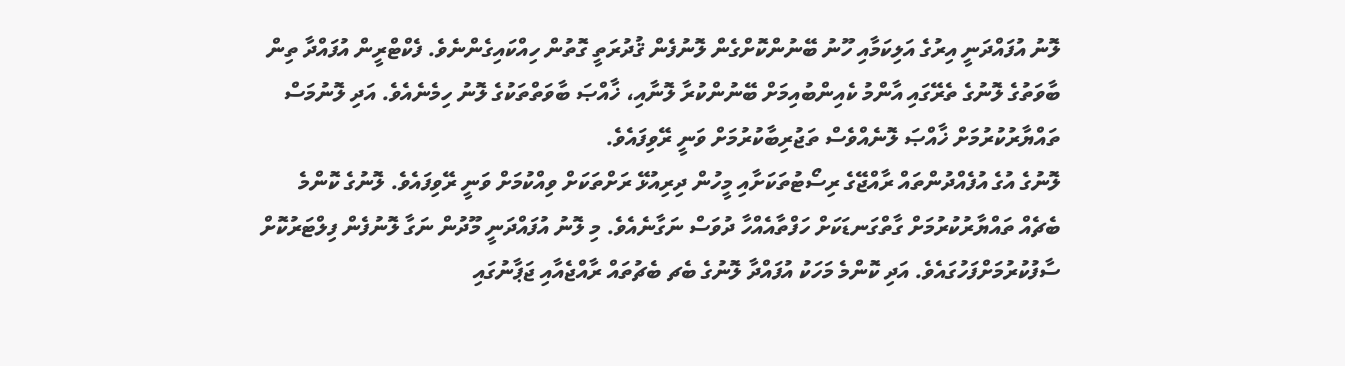ލޮނު އުފައްދަނީ އިރުގެ އަލިކަމާއި ހޫނު ބޭނުންކޮށްގެން ލޮނުފެން ޤުދުރަތީ ގޮތުން ހިއްކައިގެންނެވެ. ފެކްޓްރީން އުފައްދާ ތިން ބާވަތުގެ ލޮނުގެ ތެރޭގައި އާންމު ކެއިންބުއިމަށް ބޭނުންކުރާ ލޮނާއި، ޚާއްޞަ ބާވަތްތަކުގެ ލޮނު ހިމެނެއެވެ. އަދި ލޮނުމަސް ތައްޔާރުކުރުމަށް ޚާއްޞަ ލޮނެއްވެސް ތަޖުރިބާކުރުމަށް ވަނީ ރޭވިފައެވެ.
ލޮނުގެ އުގެ އުފެއްދުންތައް ރާއްޖޭގެ ރިސޯޓުތަކަށާއި މީހުން ދިރިއުޅޭ ރަށްތަކަށް ވިއްކުމަށް ވަނީ ރޭވިފައެވެ. ލޮނުގެ ކޮންމެ ބެޗެއް ތައްޔާރުކުރުމަށް ގާތްގަނޑަކަށް ހަފްތާއެއްހާ ދުވަސް ނަގާނެއެވެ. މި ލޮނު އުފައްދަނީ މޫދުން ނަގާ ލޮނުފެން ފިލްޓަރުކޮށް ސާފުކުރުމަށްފަހުގައެވެ. އަދި ކޮންމެ މަހަކު އުފައްދާ ލޮނުގެ ބެޗ ބެޗުތައް ރާއްޖެއާއި ޖަޕާނުގައި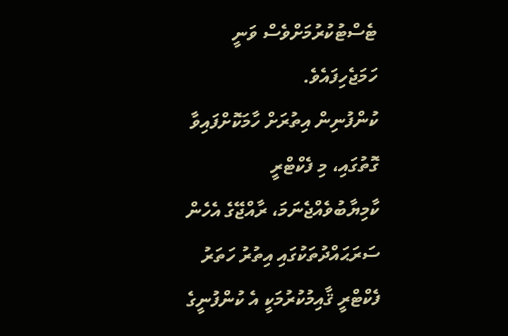ޓެސްޓުކުރުމަށްވެސް ވަނީ ހަމަޖެހިފައެވެ.
ކުންފުނިން އިތުރަށް ހާމަކޮށްފައިވާ ގޮތުގައި، މި ފެކްޓްރީ ކާމިޔާބުވެއްޖެނަމަ، ރާއްޖޭގެ އެހެން ސަރަޙައްދުތަކުގައި އިތުރު ހަތަރު ފެކްޓްރީ ޤާއިމުކުރުމަކީ އެ ކުންފުނީގެ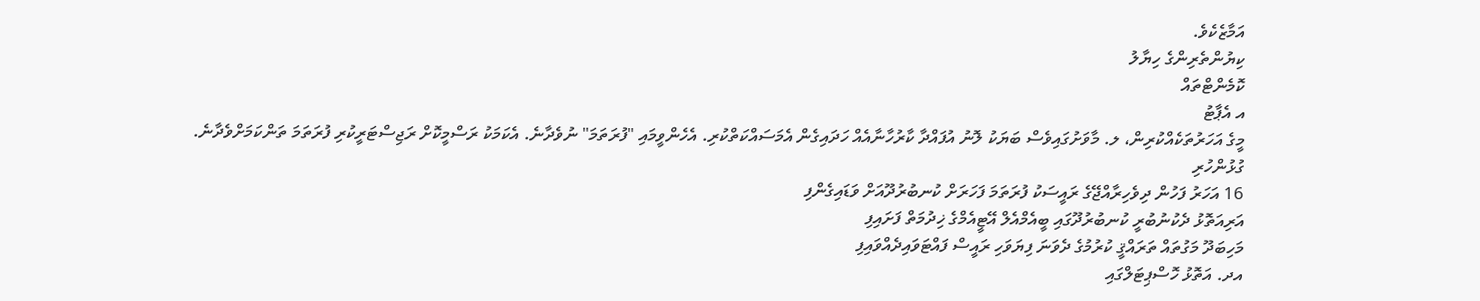އަމާޒެކެވެ.
ކިޔުންތެރިންގެ ހިޔާލު
ކޮމެންޓްތައް
އ އެޕާޓު
މީގެ އަހަރުތަކެއްކުރިން، ލ. މާވަށުގައިވެސް ބަޔަކު ލޮނު އުފައްދާ ކާރުހާނާއެއް ހަދައިގެން އެމަސައްކަތްކުރި. އެހެންވީމައި "ފުރަތަމަ" ނުވެދާނެ. އެކަމަކު ރަސްމީކޮށް ރަޖިސްޓަރީކުރި ފުރަތަމަ ތަންކަމަށްވެދާނެ.
ގުޅުންހުރި
16 އަހަރު ފަހުން ދިވެހިރާއްޖޭގެ ރައީސަކު ފުރަތަމަ ފަހަރަށް ކުނބުރުދޫއަށް ވަޑައިގެންފި
އަރިއަތޮޅު ދެކުނުބުރީ ކުނބުރުދޫގައި ބީއެމްއެލް އޭޓީއެމްގެ ޚިދުމަތް ފަށައިފި
މަހިބަދޫ މަގުތައް ތަރައްޤީ ކުރުމުގެ ދެވަނަ ފިޔަވަހި ރައީސް ފައްޓަވައިދެއްވައިފި
އދ. އަތޮޅު ހޮސްޕިޓަލްގައި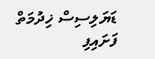ޑަޔަލިސިސް ޚިދުމަތް ފަށައިފި